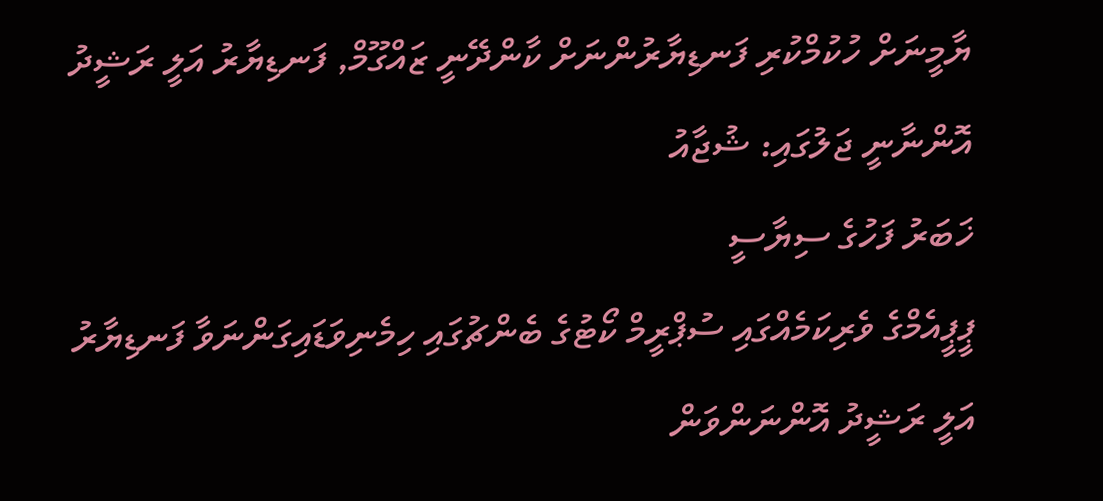ޔާމީނަށް ހުކުމްކުރި ފަނޑިޔާރުންނަށް ކާންދޭނީ ޒައްގޫމް, ފަނޑިޔާރު އަލީ ރަޝީދު އޮންނާނީ ޖަލުގައި: ޝުޖާއު
ޚަބަރު ފަހުގެ ސިޔާސީ
ޕީޕީއެމްގެ ވެރިކަމެއްގައި ސުޕްރީމް ކޯޓުގެ ބެންޗުގައި ހިމެނިވަޑައިގަންނަވާ ފަނޑިޔާރު އަލީ ރަޝީދު އޮންނަންވަން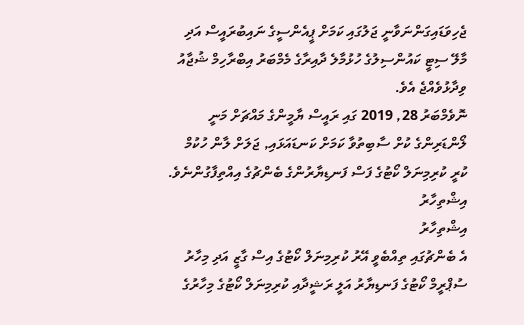ޖެހިވަޑައިގަންނަވާނީ ޖަލުގައި ކަމަށް ޕީއެންސީގެ ނައިބުރައީސް އަދި މާލޭ ސިޓީ ކައުންސިލުގެ ހުޅުމާލެ ދާއިރާގެ މެމްބަރު އިބްރާހިމް ޝުޖާއު ވިދާޅުވެއްޖެ އެވެ.
ނޮވެމްބަރު 28, 2019 ގައި ރައީސް ޔާމީންގެ މައްޗަށް މަނީ ލޯންޑަރިންގެ ކުށް ސާބިތުވާ ކަމަށް ކަނޑައަޅައި, ޖަލަށް ލާން ހުކުމް ކުރީ ކުރިމިނަލް ކޯޓުގެ ފަސް ފަނޑިޔާރުންގެ ބެންޗުގެ އިއްތިފާގުންނެވެ.
އިޝްތިހާރު
އިޝްތިހާރު
އެ ބެންޗުގައި ތިއްބެވީ އޭރު ކުރިމިނަލް ކޯޓުގެ އިސް ގާޒީ އަދި މިހާރު ސުޕްރީމް ކޯޓުގެ ފަނޑިޔާރު އަލީ ރަޝީދާއި ކުރިމިނަލް ކޯޓުގެ މިހާރުގެ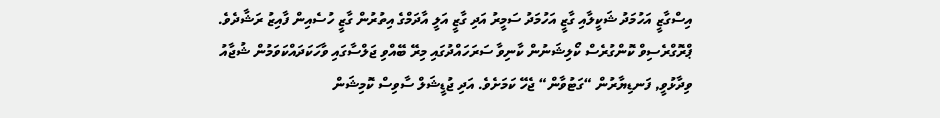އިސްގާޒީ އަހުމަދު ޝަކީލާއި ގާޒީ އަހުމަދު ސަމީރު އަދި ގާޒީ އަލީ އާދަމްގެ އިތުރުން ގާޒީ ހުސެއިން ފާއިޒު ރަޝާދެވެ.
ޕްރޮގްރެސިވް ކޮންގުރެސް ކޯލިޝަނުން ކާނިވާ ސަރަހައްދުގައި މިރޭ ބޭއްވި ޖަލްސާގައި ވާހަކަދައްކަވަމުން ޝުޖާއު ވިދާޅުވީ, ފަނޑިޔާރުން “ގަޓުވާން“ ޖެހޭ ކަމަށެވެ. އަދި ޖުޑީޝަލް ސާވިސް ކޮމިޝަން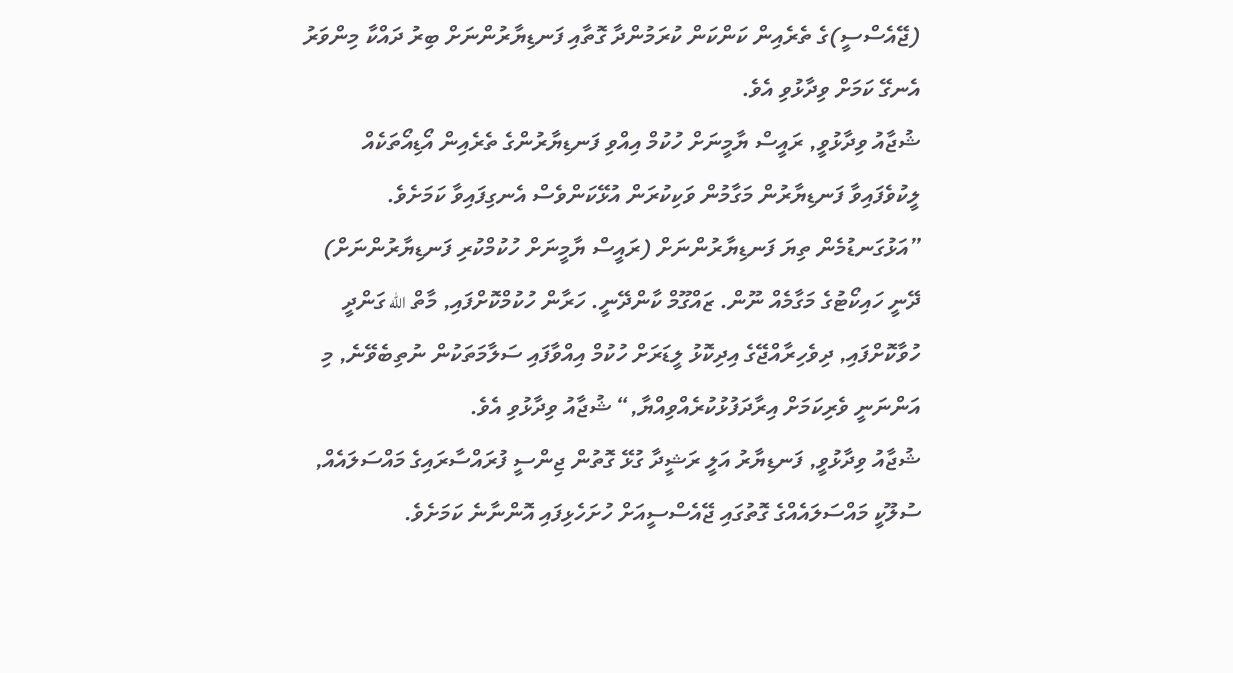(ޖޭއެސްސީ)ގެ ތެރެއިން ކަންކަން ކުރަމުންދާ ގޮތާއި ފަނޑިޔާރުންނަށް ބިރު ދައްކާ މިންވަރު އެނގޭ ކަމަށް ވިދާޅުވި އެވެ.
ޝުޖާއު ވިދާޅުވީ, ރައީސް ޔާމީނަށް ހުކުމް އިއްވި ފަނޑިޔާރުންގެ ތެރެއިން އޯޑިއޯތަކެއް ލީކުވެފައިވާ ފަނޑިޔާރުން މަގާމުން ވަކިކުރަން އުޅޭކަންވެސް އެނގިފައިވާ ކަމަށެވެ.
”އަޅުގަނޑުމެން ތިޔަ ފަނޑިޔާރުންނަށް (ރައީސް ޔާމީނަށް ހުކުމްކުރި ފަނޑިޔާރުންނަށް) ދޭނީ ހައިކޯޓުގެ މަގާމެއް ނޫން. ޒައްގޫމް ކާންދޭނީ. ހަރާން ހުކުމްކޮށްފައި, މާތް الله ގަންދީ ހުވާކޮށްފައި, ދިވެހިރާއްޖޭގެ އިދިކޮޅު ލީޑަރަށް ހުކުމް އިއްވާފައި ސަލާމަތަކުން ނުތިބެވޭނެ, މި އަންނަނީ ވެރިކަމަށް އިރާދަފުޅުކުރެއްވިއްޔާ,“ ޝުޖާއު ވިދާޅުވި އެވެ.
ޝުޖާއު ވިދާޅުވީ, ފަނޑިޔާރު އަލީ ރަޝީދާ ގުޅޭ ގޮތުން ޖިންސީ ފުރައްސާރައިގެ މައްސަލައެއް, ސުލޫކީ މައްސަލައެއްގެ ގޮތުގައި ޖޭއެސްސީއަށް ހުށަހެޅިފައި އޮންނާނެ ކަމަށެވެ.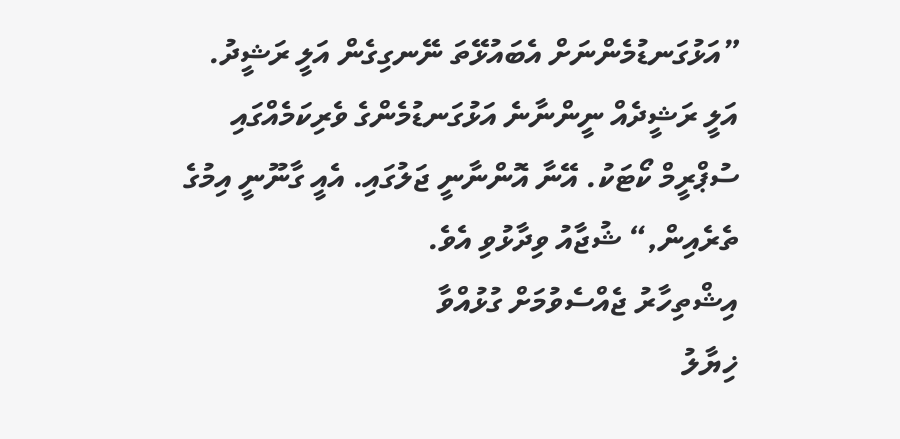”އަޅުގަނޑުމެންނަށް އެބައުޅޭތަ ނޭނގިގެން އަލީ ރަޝީދު. އަލީ ރަޝީދެއް ނީންނާނެ އަޅުގަނޑުމެންގެ ވެރިކަމެއްގައި ސުޕްރީމް ކޯޓަކު. އޭނާ އޮންނާނީ ޖަލުގައި. އެއީ ގާނޫނީ އިމުގެ ތެރެއިން,“ ޝުޖާއު ވިދާޅުވި އެވެ.
އިޝްތިހާރު ޖެއްސެވުމަށް ގުޅުއްވާ
ޚިޔާލު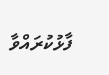ފާޅުކުރައްވާ